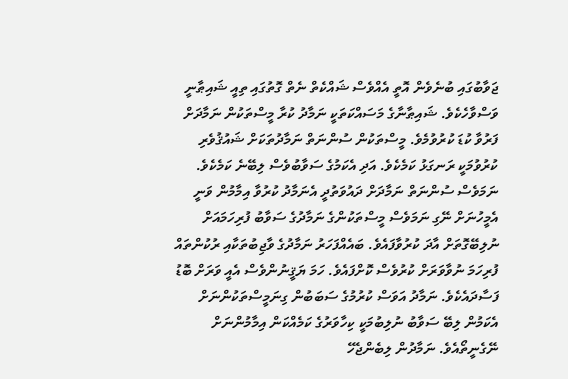ޖަވާބުގައި ބުނެވެން އޮތީ އެއްވެސް ޝައްކެތް ނެތް ގޮތުގައި ތިއީ ޝައިޠާނީ ވަސްވާހެކެވެ. ޝައިޠާނާގެ މަސައްކަތަކީ ނަމާދު ކުރާ މީސްތަކުން ނަމާދަށް ފަރުވާ ކުޑަ ކުރުވުމެވެ. މީސްތަކުން ސުންނަތް ނަމާދުތަކަށް ޝައުޤުވެރި ކުރުވުމަކީ ރަނގަޅު ކަމެކެވެ. އަދި އެކަމުގެ ސަވާބުވެސް ލިބޭނެ ކަމެކެވެ. ނަމަވެސް ސުންނަތް ނަމާދަށް ދައުވަތުދީ އެނަމާދު ކުރުވާ އިމާމުން ވަނީ އެމީހުނަށް ނޭގި ނަމަވެސް މީސްތަކުންގެ ނަމާދުގެ ސަވާބު ފުރިހަމައަށް ނުލިބޭގޮތަށް އާދަ ކުރުވާފައެވެ. ބައެއްފަހަރު ނަމާދުގެ ވާޖިބުތަކާއި ރުކުންތައް ފުރިހަމަ ނުވާވަރަށް ކުރުވެސް ކޮށްފައެވެ. ހަމަ ޔަޤީނުންވެސް އެއީ ވަރަށް ބޮޑު ފަސާދައެކެވެ. ނަމާދު އަވަސް ކުރުމުގެ ސަބަބުން ގިނަމީސްތަކުންނަށް އެކަމުން ލިބޭ ސަވާބު ނުލިބުމަކީ ކިހާވަރުގެ ކަމެއްކަން އިމާމުންނަށް ނޭގެނީތޯއެވެ. ނަމާދުން ލިބެންޖެހޭ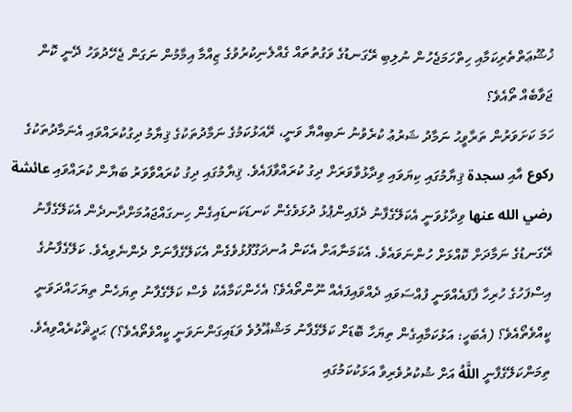ޚުޝޫޢަތްތެރިކަމާއި ހިތްހަމަޖެހުން ނުލިބި ރޭގަނޑުގެ ވަގުތުތައް ގެއްލެނިކުރުވުގެ ޒިއްމާ އިމާމުން ނަގަން ޖެހޭދުވަހު ދޭނީ ކޮން ޖަވާބެއް ތޯއެވެ؟
ހަމަ ކަށަވަރުން ތަރާވީޙު ނަމާދު ޝަރުޢު ކުރެވުނު ނަބިއްޔާ ވަނީ، ރޭއަޅުކަމުގެ ނަމާދުތަކުގެ ޤިޔާމު ދިގުކުރައްވައި އެނަމާދުތަކުގެ ركوع އާއި سجدة ޤިޔާމުގައި ކިޔަވައި ވިދާޅުވާވަރަށް ދިގު ކުރައްވާފައެވެ. ޤިޔާމުގައި ދިގު ކުރައްވާވަރު ބަޔާން ކުރައްވައި عائشة رضي الله عنها ވިދާޅުވަނީ އެކަލޭގެފާނު ދެފައިންޕުޅު ދުޅަވެގެން ކަނޑަކަނޑައިގެން ހިނގައްޖައުމަށްދާނދެން އެކަލޭގެފާނު ރޭގަނޑުގެ ނަމާދަށް ކޮއްޅަށް ހުންނަވައެވެ. އެކަމަނާއަށް އެކަން އުނދަގޫފުޅުވެގެން އެކަލޭގެފާނަށް ދެންނެވިއެވެ. ކަލޭގެފާނުގެ އިސްފަހުގެ ހުރިހާ ފާފައެއްވަނީ ފުއްސަވައި ދެއްވައިފައެއް ނޫންތޯއެވެ؟ އެހެންކަމާއެކު ވެސް ކަލޭގެފާނު ތިޔަހެން ތިޔަހައްދަވަނީ ކީއްވެތޯއެވެ؟ (އެބަހީ: އަޅުކަމާއިގެން ތިޔަހާ ބޮޑަށް ކަލޭގެފާނު މަޝްޣޫލުވެ ވަޑައިގަންނަވަނީ ކީއްވެތޯއެވެ؟) ޙަދީޘްކުރެއްވިއެވެ. ތިމަންކަލޭގެފާނީ اللَّهُ އަށް ޝުކުރުވެރިވާ އަޅަކުކަމުގައި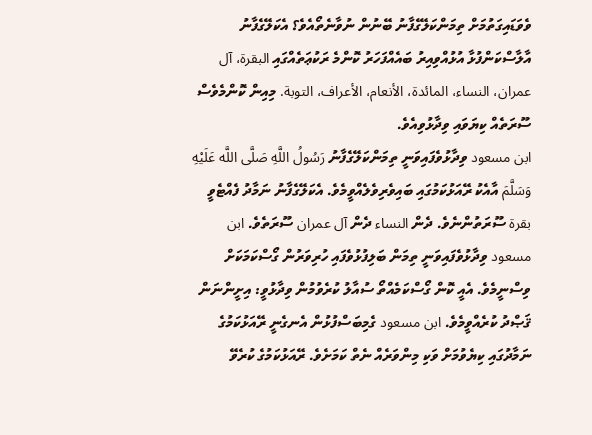ވެވަޑައިގަތުމަށް ތިމަންކަލޭގެފާނު ބޭނުން ނުވާނެތޯއެވެ؟ އެކަލޭގެފާނު އާލާސްކަންފުޅާ އުޅުއްވިއިރު ބައެއްފަހަރު ކޮންމެ ރަކުޢަތެއްގައި البقرة، آل عمران، النساء، المائدة، الأنعام، الأعراف، التوبة. މިއިން ކޮންމެވެސް ސޫރަތެއް ކިޔަވައި ވިދާޅުވިއެވެ.
ابن مسعود ވިދާޅުވެފައިވަނީ ތިމަންކަލޭގެފާނު رَسُولُ اللَّهِ صَلَّى اللَّه عَلَيْهِ وَسَلَّمَ އާއެކު ރޭއަޅުކަމުގައި ބައިވެރިވެލެއްވީމެވެ. އެކަލޭގެފާނު ނަމާދު ފެއްޓެވީ بقرة ސޫރަތުންނެވެ. ދެން النساء ދެން آل عمران ސޫރަތެވެ. ابن مسعود ވިދާޅުވެފައިވަނީ ތިމަން ބަލިފުޅުވެފައި ހުރިވަރުން ގޯސްކަމަކަށް ވިސްނީމެވެ. އެއީ ކޮން ގޯސްކަމެއްތޯ ސުއާލު ކުރެވުމުން ވިދާޅުވީ: އިށީންނަން ޤަޞްދު ކުރެއްވީމެވެ. ابن مسعود ގެމިބަސްފުޅުން އެނގެނީ ރޭއަޅުކަމުގެ ނަމާދުގައި ކިޔެވުމަށް ވަކި މިންވަރެއް ނެތް ކަމަށެވެ. ރޭއަޅުކަމުގެ ކުރެވޭ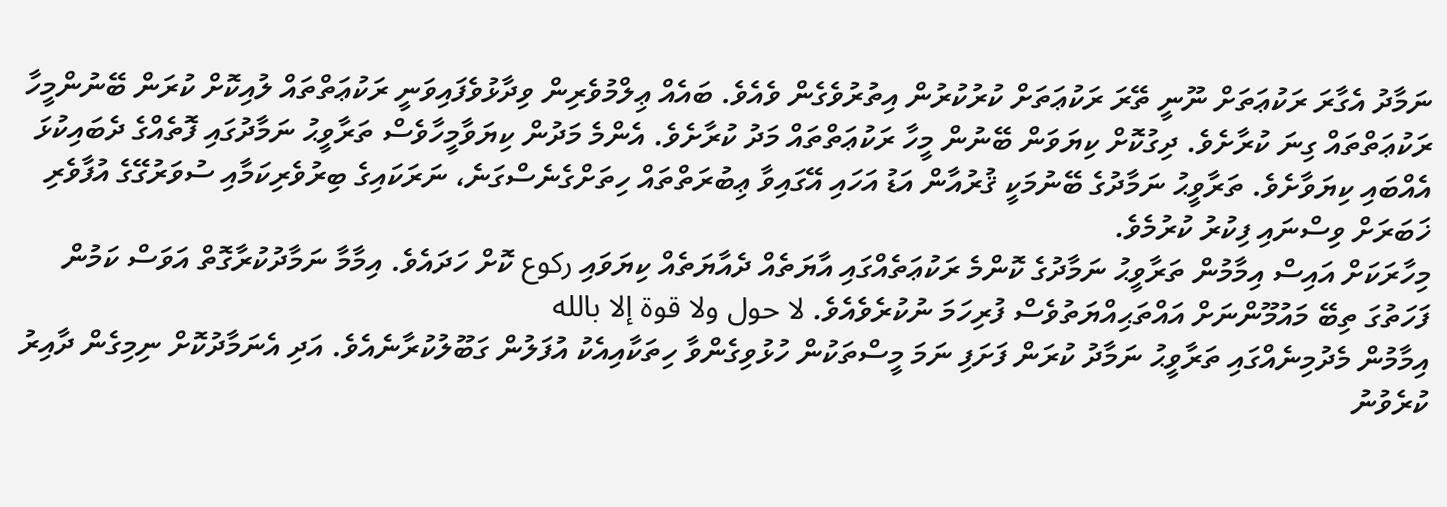ނަމާދު އެގާރަ ރަކުޢަތަށް ނޫނީ ތޭރަ ރަކުޢަތަށް ކުރުކުރުން އިތުރުވެގެން ވެއެވެ. ބައެއް ޢިލްމުވެރިން ވިދާޅުވެފައިވަނީ ރަކުޢަތްތައް ލުއިކޮށް ކުރަން ބޭނުންމީހާ ރަކުޢަތްތައް ގިނަ ކުރާށެވެ. ދިގުކޮށް ކިޔަވަން ބޭނުން މީހާ ރަކުޢަތްތައް މަދު ކުރާށެވެ. އެންމެ މަދުން ކިޔަވާމީހާވެސް ތަރާވީޙު ނަމާދުގައި ފޮތެއްގެ ދެބައިކުޅަ އެއްބައި ކިޔަވާށެވެ. ތަރާވީޙު ނަމާދުގެ ބޭނުމަކީ ޤުރުއާން އަޑު އަހައި އޭގައިވާ ޢިބުރަތްތައް ހިތަށްގެނެސްގަނެ، ނަރަކައިގެ ބިރުވެރިކަމާއި ސުވަރުގޭގެ އުފާވެރި ޚަބަރަށް ވިސްނައި ފިކުރު ކުރުމެވެ.
މިހާރަކަށް އައިސް އިމާމުން ތަރާވީޙު ނަމާދުގެ ކޮންމެ ރަކުޢަތެއްގައި އާޔަތެއް ދެއާޔަތެއް ކިޔަވައި ركوع ކޮށް ހަދައެވެ. އިމާމާ ނަމާދުކުރާގޮތް އަވަސް ކަމުން ފަހަތުގަ ތިބޭ މައުމޫންނަށް އައްތަޙިއްޔަތުވެސް ފުރިހަމަ ނުކުރެވެއެވެ. لا حول ولا قوة إلا بالله
އިމާމުން މެދުމިނެއްގައި ތަރާވީޙު ނަމާދު ކުރަން ފަށަފި ނަމަ މީސްތަކުން ހުޅުވިގެންވާ ހިތަކާއިއެކު އުފަލުން ގަބޫލުކުރާނެއެވެ. އަދި އެނަމާދުކޮށް ނިމިގެން ދާއިރު ކުރެވުނު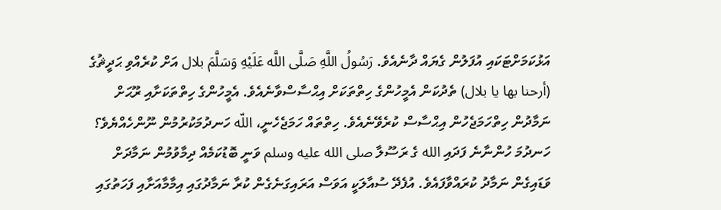އަޅުކަމަށްޓަކައި އުފަލުން ގެޔައް ދާނެއެވެ. رَسُولُ اللَّهِ صَلَّى اللَّه عَلَيْهِ وَسَلَّمَ بلال އަށް ކުރެއްވި ޙަދީޘުގެ (أرحنا بها يا بلال) ތެދުކަން އެމީހުންގެ ހިތްތަކަށް އިޙްސާސްވާނެއެވެ. އެމީހުންގެ ހިތްތަކަށާއި ރޫޙަށް ނަމާދުން ހިތްހަމަޖެހުން އިޙްސާސް ކުރެވޭނެއެވެ. ހިތްތައް ހަމަޖެހެނީ، اللّه ހަނދުމަކުރުމުން ނޫންހެއްޔެވެ؟ ހަނދުމަ ހުންނާނެ ފަދައި الله ގެ ރަސޫލާ صلى الله عليه وسلم ވަނީ ބޮޑުކަމެއް ދިމާވުމުން ނަމާދަށް ވަޑައިގެން ނަމާދު ކުރައްވާފައެވެ. އުފެދޭ ސުއާލަކީ އަވަސް އަރައިގަނެގެން ކުރާ ނަމާދުގައި އިމާމާއަށާއި ފަހަތުގައި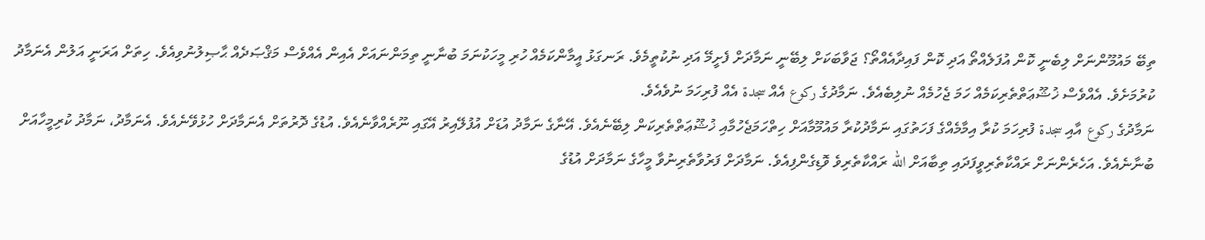ތިބޭ މައުމޫންނަށް ލިބެނީ ކޮން އުފަލެއްތޯ އަދި ކޮން ފައިދާއެއްތޯ؟ ޖަވާބަކަށް ލިބޭނީ ނަމާދަށް ފެށީމޭ އަދި ނުކުތީމެވެ. ރަނގަޅު އީމާންކަމެއް ހުރި މީހަކުނަމަ ބުނާނީ ތިމަންނައަށް އެއިން އެއްވެސް މަޤްޞަދެއް ޙާޞިލުނުވިއެވެ. ހިތަށް އަރަނީ އަލުން އެނަމާދު ކުރުމަށެވެ. އެއްވެސް ޚުޝޫޢަތްތެރިކަމެއް ހަމަ ޖެހުމެއް ނުލިބެއެވެ. ނަމާދުގެ ركوع އެއް سجدة އެއް ފުރިހަމަ ނުވެއެވެ.
ނަމާދުގެ ركوع އާއި سجدة ފުރިހަމަ ކުރާ އިމާމެއްގެ ފަހަތުގައި ނަމާދުކުރާ މައުމޫމާއަށް ހިތްހަމަޖެހުމާއި ޚުޝޫޢަތްތެރިކަން ލިބޭނެއެވެ. އޭނާގެ ނަމާދު އުޑަށް އުފުލޭއިރު އޭގައި ނޫރެއްވާނެއެވެ. އުޑުގެ ދޮރުތަށް އެނަމާދަށް ހުޅުވޭނެއެވެ. އެނަމާދު، ނަމާދު ކުރިމީހާއަށް ބުނާނެއެވެ. އަހެރެންނަށް ރައްކާތެރިވީފަދައި ތިބާއަށް الله ރައްކާތެރިވެ ވޮޑިގެންފިއެވެ. ނަމާދަށް ފަރުވާތެރިނުވާ މީހާގެ ނަމާދަށް އުޑުގެ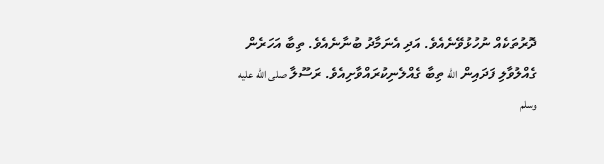ދޮރުތަކެއް ނުހުޅުވޭނެއެވެ. އަދި އެނަމާދު ބުނާނެއެވެ. ތިބާ އަހަރެން ގެއްލުވާލި ފަދައިން الله ތިބާ ގެއްލެނިކުރައްވާށިއެވެ. ރަސޫލާ صلى الله عليه وسلم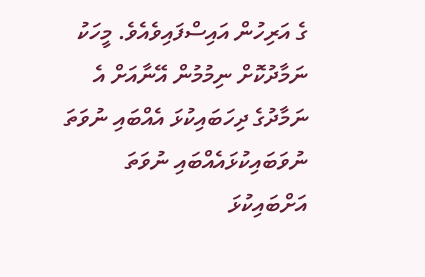ގެ އަރިހުން އައިސްފައިވެއެވެ. މީހަކު ނަމާދުކޮށް ނިމުމުން އޭނާއަށް އެ ނަމާދުގެ ދިހަބައިކުޅަ އެއްބައި ނުވަތަ ނުވަބައިކުޅައެއްބައި ނުވަތަ އަށްބައިކުޅަ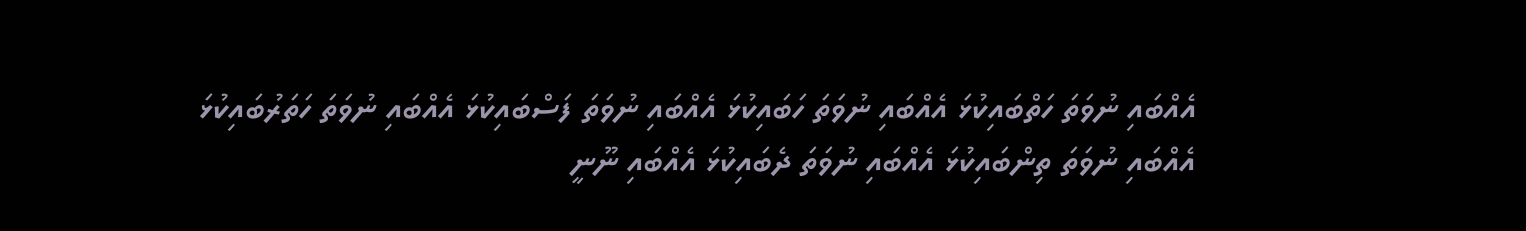އެއްބައި ނުވަތަ ހަތްބައިކުޅަ އެއްބައި ނުވަތަ ހަބައިކުޅަ އެއްބައި ނުވަތަ ފަސްބައިކުޅަ އެއްބައި ނުވަތަ ހަތަރުބައިކުޅަ އެއްބައި ނުވަތަ ތިންބައިކުޅަ އެއްބައި ނުވަތަ ދެބައިކުޅަ އެއްބައި ނޫނީ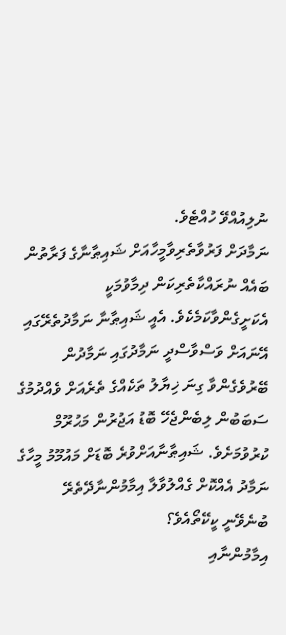ނުލިއުއްވޭ ހުއްޓެވެ.
ނަމާދަށް ފަރުވާތެރިވާމީހާއަށް ޝައިޠާނާގެ ފަރާތުން ބައެއް ނުރައްކާތެރިކަން ދިމާވުމަކީ އެކަށީގެންވާކަމެކެވެ. އެއީ ޝައިޠާނާ ނަމާދުތެރޭގައި އޭނައަށް ވަސްވާސްދީ ނަމާދުގައި ނަމާދުން ބޭރުވެގެންވާ ގިނަ ޚިޔާލު ތަކެއްގެ ތެރެއަށް ވެއްދުމުގެ ސަބަބުން ލިބެންޖެހޭ ބޮޑު އަޖުރުން މަޙުރޫމް ކުރުވުމަށެވެ. ޝައިޠާނާއަށްވުރެ ބޮޑަށް މައުމޫމު މީހާގެ ނަމާދު އެއްކޮށް ގެއްލުވާލާ އިމާމުންނާދޭތެރޭ ބުނެވޭނީ ކީކޭތޯއެވެ؟
އިމާމުންނާއި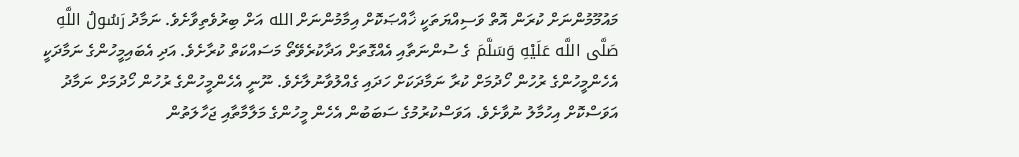މައުމޫމުންނަށް ކުރަން އޮތް ވަސިއްޔަތަކީ ޚާއްޞަކޮށް އިމާމުންނަށް الله އަށް ބިރުވެތިވާށެވެ. ނަމާދު رَسُولُ اللَّهِ صَلَّى اللَّه عَلَيْهِ وَسَلَّمَ ގެ ސުންނަތާއި އެއްގޮތަށް އަދާކުރެވޭތޯ މަސައްކަތް ކުރާށެވެ. އަދި އެބައިމީހުންގެ ނަމާދަކީ އެހެންމީހުންގެ ރުހުން ހޯދުމަށް ކުރާ ނަމާދަކަށް ހަދައި ގެއްލުވާނުލާށެވެ. ނޫނީ އެހެންމީހުންގެ ރުހުން ހޯދުމަށް ނަމާދު އަވަސްކޮށް އިހުމާލު ނުވާށެވެ. އަވަސްކުރުމުގެ ސަބަބުން އެހެން މީހުންގެ މަލާމާތާއި ޖަހާލަތުން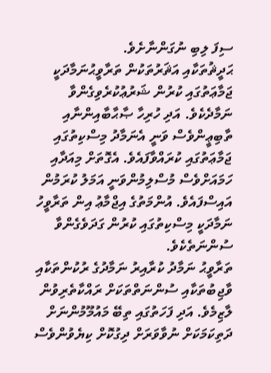ސިފަ ލިބި ނުގަންނާށެވެ.
ޙަދީޘުތަކާއި އަޘަރުތަކުން ތަރާވީޙުނަމާދަކީ ޖަމާޢަތުގައި ކުރުން ޝަރުޢުކުރެވިގެންވާ ނަމާދެކެވެ. އަދި ހުރިހާ ޞާޙާބާއިންނާއި ތާބިޢީންވެސް ވަނީ އެނަމާދު މިސްކިތުގައި ޖަމާޢަތުގައި ކުރައްވާފައެވެ. އެގޮތަށް މިއަދާއި ހަމައަށްވެސް މުސްލިމުންވަނީ އަމަލު ކުރަމުން އައިސްފައެވެ. އުންމަތުގެ އިޖްމާޢު އިން ތަރާވީހު ނަމާދަކީ މިސްކިތުގައި ކުރުން ގަދަވެގެންވާ ސުންނަތެކެވެ.
ތަރާވީޙު ނަމާދު ކުރާއިރު ނަމާދުގެ ރުކުންތަކާއި ވާޖިބުތަކާއި ސުންނަތްތަކަށް ރައްކާތެރިވުން ލާޒިމެވެ. އަދި ފަހަތުގައި ތިބޭ މައުމޫމުންނަށް ދަތިކަމަކަށް ނުވާވަރަށް ދިގުކޮށް ކިޔެވުންވެސް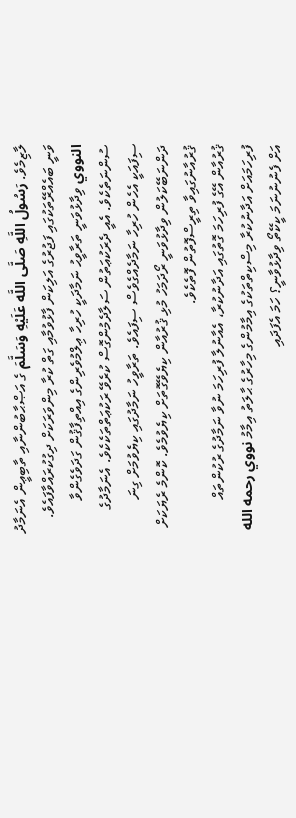ލާޒިމެވެ. رَسُولُ اللَّهِ صَلَّى اللَّه عَلَيْهِ وَسَلَّمَ ގެ އަޞްޙާބުންނާއި ތާބިޢީން އެނަމާދު ވަނީ ބައެއްރޭތަކުގައި ފަޖުރުގެ އަލިކަން ފާޅުވުމާއި ގަތް ކުރާ މިންވަރަކަށް ދިގުކުރައްވާފައެވެ.
النووي ވިދާޅުވަނީ ތަރާވީޙު ނަމާދަކީ ހުރިހާ ޢިލްމުވެރިންގެ އިއްތިފާޤުން ގަދަވެގެންވާ ސުންނަތެކެވެ. އެއީ ދެރަކުޢަތުން ސަލާދެމުންގޮސް ކުރެވޭ ރަކުޢަތްތަކެކެވެ. އެނަމާދުގެ ސިފައަކީ އެހެން ހުރިހާ ނަމާދެއްގެވެސް ސިފައެވެ. ތަރާވީހު ނަމާދުގައި ކިޔެވުމަށް ގިނަ ދަންނަބޭކަލުން ވިދާޅުވަނީ ރޯދަމަހު މުޅި ޤުރުއާން ކިޔެވޭގޮތަށް ކިޔެވުމެވެ. ކޮންމެ ރެޔަކަށް ޤުރުއާނުގައިވާ ތިރީސްފޮތުން ފޮތެކެވެ.
ޤުރުއާން އޭގެ ފުރިހަމަ ގޮތުގައި އަދާނުކުރާ، އެއާނުލާ ފުރިހަމަ ނުވާ ނަމާދުގެ ރުކުންތައް ފުރިހަމައަށް އަދާނުކުރާ މިސްކިތްތަކުގެ އިމާމުންގެ މިހާރުގެ ޙާލަތު އިމާމު نووي رحمه الله އަށް ފެނުނުނަމަ ކީކޭތޯ ވިދާޅުވާނީ؟ ހަމަ އެފަދައި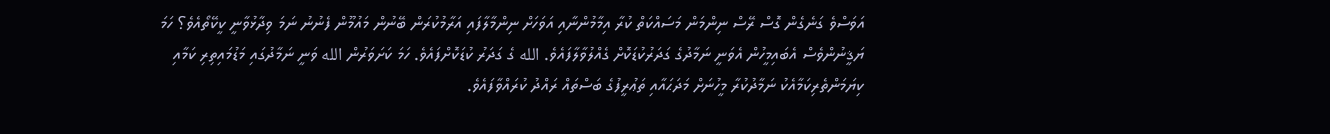އަވަސްވެ ގަނެގެން ގޮސް ރޭސް ނިންމަން މަސައްކަތް ކުރާ އިމާމުންނާއި އަވަހަށް ނިންމާލާފައި އަރާމުކުރަން ބޭނުން މައުމޫން ފެނުނު ނަމަ ވިދާޅުވާނީ ކީކޭތޯއެވެ؟ ހަމަ ޔަޤީނުންވެސް އެބައިމީހުން އެވަނީ ނަމާދުގެ ގަދަރުކުޑަކޮށް ގެއްލުވާލާފައެވެ. الله ގެ ގަދަރު ކުޑަކޮށްފައެވެ. ހަމަ ކަށަވަރުން الله ވަނީ ނަމާދުގައި މަޑުމައިތިރި ކަމާއި ކިޔަމަންތެރިކަމާއެކު ނަމާދުކުރާ މީހުނަށް މަދަޙައާއި ތަޢުރީފުގެ ބަސްތައް ރައްދު ކުރައްވާފައެވެ.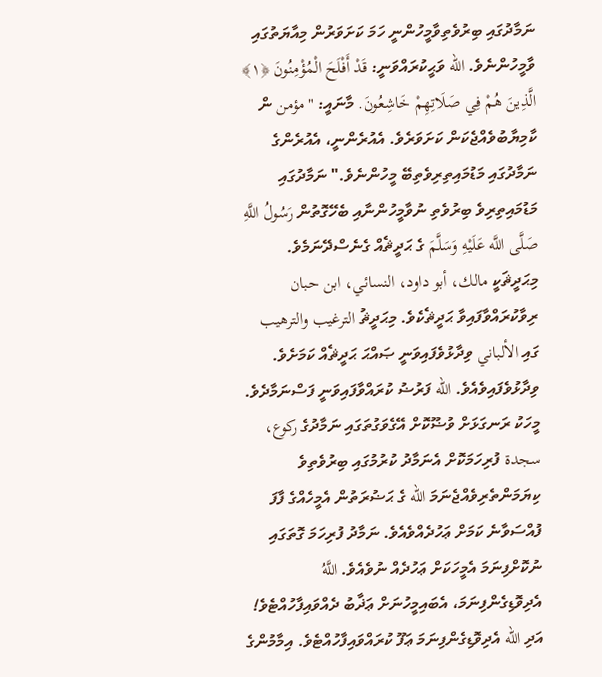ނަމާދުގައި ބިރުވެތިވާމީހުންނީ ހަމަ ކަށަވަރުން މިއާޔަތުގައި ވާމީހުންނެވެ. الله ވަޙީކުރައްވަނީ: قَدْ أَفْلَحَ الْمُؤْمِنُونَ ﴿١﴾ الَّذِينَ هُمْ فِي صَلَاتِهِمْ خَاشِعُونَ. މާނައީ: "مؤمن ން ކާމިޔާބުވެއްޖެކަން ކަށަވަރެވެ. އެއުރެންނީ، އެއުރެންގެ ނަމާދުގައި މަޑުމައިތިރިވެތިބޭ މީހުންނެވެ." ނަމާދުގައި މަޑުމައިތިރިވެ ބިރުވެތި ނުވާމީހުންނާއި ބެހޭގޮތުން رَسُولُ اللَّهِ صَلَّى اللَّه عَلَيْهِ وَسَلَّمَ ގެ ޙަދީޘެއް ގެނެސްދޭނަމެވެ. މިޙަދީޘަކީ مالك، أبو داود، النسائي، ابن حبان ރިވާކުރައްވާފައިވާ ޙަދީޘެކެވެ. މިޙަދީޘު الترغيب والترهيب ގައި الألباني ވިދާޅުވެފައިވަނީ ޞައްޙަ ޙަދީޘެއް ކަމަށެވެ. ވިދާޅުވެފައިވެއެވެ. الله ފަރުޟު ކުރައްވާފައިވަނީ ފަސްނަމާދެވެ. މީހަކު ރަނގަޅަށް ވުޟޫކޮށް އޭގެވަގުތަގައި ނަމާދުގެ ركوع، سجدة ފުރިހަމަކޮށް އެނަމާދު ކުރުމުގައި ބިރުވެތިވެ ކިޔަމަންތެރިވެއްޖެނަމަ الله ގެ ޙަޟުރަތުން އެމީހެއްގެ ފާފަ ފުއްސަވާނެ ކަމަށް ޢަހުދެއްވެއެވެ. ނަމާދު ފުރިހަމަ ގޮތަގައި ނުކޮށްފިނަމަ އެމީހަކަށް ޢަހުދެއް ނުވެއެވެ. اللَّهُ އެދިވޮޑިގެންފިނަމަ، އެބައިމީހުނަށް ޢަޛާބު ދެއްވައިފާހުއްޓެވެ! އަދި الله އެދިވޮޑިގެންފިނަމަ ޢަފޫ ކުރައްވައިފާހުއްޓެވެ. އިމާމުންގެ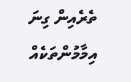ތެރެއިން ގިނަ އިމާމުންތަކެއް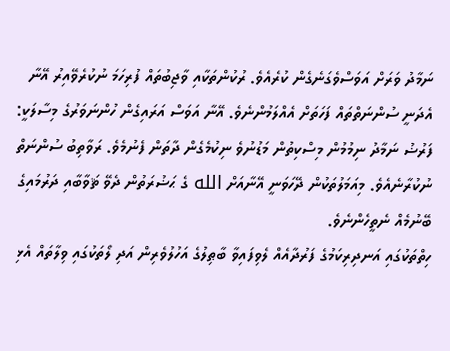ނަމާދު ވަރަށް އަވަސްވެގަނެގެން ކުރެއެވެ. ރުކުންތަކާއި ވާޖިބުތައް ފުރިހަމަ ނުކުރެވޭއިރު އޭނާ އެދަނީ ސުންނަތްތައް ފަހަތަށް އެއްލަމުންނެވެ. އޭނާ އަވަސް އަރައިގެން ހުންނަވަރުގެ މިސާލަކީ: ފަރުޟު ނަމާދު ނިމުމުން މިސްކިތުން މަޑުނުވެ ނިކުމެގެން ދާތަން ފެނުމެވެ. ރަވާތިބު ސުންނަތް ނުކުރާނެއެވެ. މިއަމަލުތަކުން ދޭހަވަނީ އޭނާއަށް الله ގެ ޙަޟުރަތުން ދެވޭ ޘަވާބާއި ދަރުމައިގެ ބޭނުމެއް ނެތީހެންނެވެ.
ހިތްތަކުގައި އަނދިރިކަމުގެ ފަރުދާއެއް ލެވިފައިވާ ބާޠިލުގެ އަހުލުވެރިން އަދި ލޯތަކުގައި ވިލާތައް އެޅި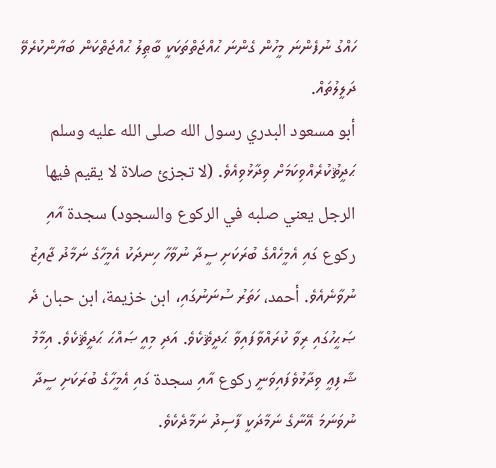ހައްގު ނުފެންނަ މީހުން ގެންނަ ޙުއްޖަތްތަކަކީ ބާޠިލު ޙުއްޖަތްކަން ބަޔާންކުރެވޭ ދަލީލުތައް.
أبو مسعود البدري رسول الله صلى الله عليه وسلم ޙަދީޘުކުރެއްވިކަމަށް ވިދާޅުވިއެވެ. (لا تجزئ صلاة لا يقيم فيها الرجل يعني صلبه في الركوع والسجود) سجدة އާއި ركوع ގައި އެމީހެއްގެ ބުރަކަށި ސީދާ ނުވާހާ ހިނދަކު އެމީހާގެ ނަމާދު ޖާއިޒު ނުވާނެއެވެ. أحمد، ހަތަރު ސުނަނުގައި، ابن خزيمة، ابن حبان ދެ ޞަޙީހުގައި ރިވާ ކުރައްވާފައިވާ ޙަދީޘެކެވެ. އަދި މިއީ ޞައްޙަ ޙަދީޘެކެވެ. އިމާމު ޝާފިޢީ ވިދާޅުވެފައިވަނީ ركوع އާއި سجدة ގައި އެމީހާގެ ބުރަކަށި ސީދާ ނުވަނަމަ އޭނާގެ ނަމާދަކީ ފާސިދު ނަމާދެކެވެ.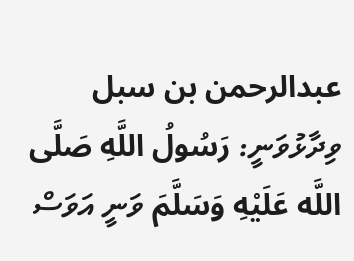عبدالرحمن بن سبل ވިދާޅުވަނީ: رَسُولُ اللَّهِ صَلَّى اللَّه عَلَيْهِ وَسَلَّمَ ވަނީ އަވަސް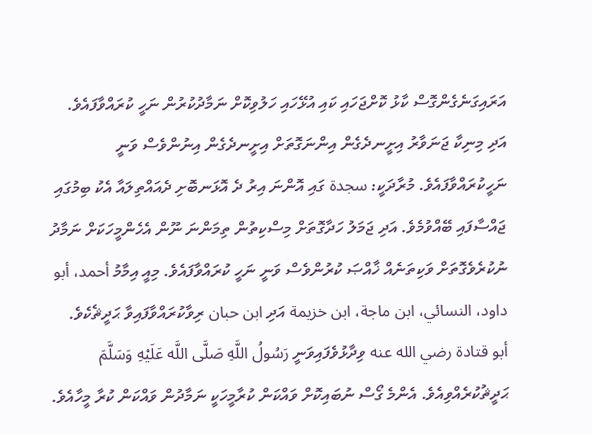އަރައިގަނެގެންގޮސް ކާޅު ކޮށްޖަހައި ކައި އުޅޭހައި ހަލުވިކޮށް ނަމާދުކުރުން ނަހީ ކުރައްވާފައެވެ. އަދި މިނިކާ ޖަނަވާރު އިށީނދެގެން އިންނަގޮތަށް އިށީނދެގެން އިނުންވެސް ވަނީ ނަހީކުރައްވާފައެވެ. މުރާދަކީ: سجدة ގައި އޮންނަ އިރު ދެ އޮޅަނބޮށި ދެއައްތިލައާ އެކު ބިމުގައި ޖައްސާފައި ބޭއްވުމެވެ. އަދި ޖަމަލު ހަދާގޮތަށް މިސްކިތުން ތިމަންނަ ނޫން އެހެންމީހަކަށް ނަމާދު ނުކުރެވެގޮތަށް ވަކިތަނެއް ޚާއްޞަ ކުރުންވެސް ވަނީ ނަހީ ކުރައްވާފައެވެ. މިއީ އިމާމު أحمد، أبو داود، النسائي، ابن ماجة، ابن خزيمة އަދި ابن حبان ރިވާކުރައްވާފައިވާ ޙަދީޘެކެވެ.
أبو قتادة رضي الله عنه ވިދާޅުވެފައިވަނީ رَسُولُ اللَّهِ صَلَّى اللَّه عَلَيْهِ وَسَلَّمَ ޙަދީޘުކުރެއްވިއެވެ. އެންމެ ގޯސް ނުބައިކޮށް ވައްކަން ކުރާމީހަކީ ނަމާދުން ވައްކަން ކުރާ މީހާއެވެ.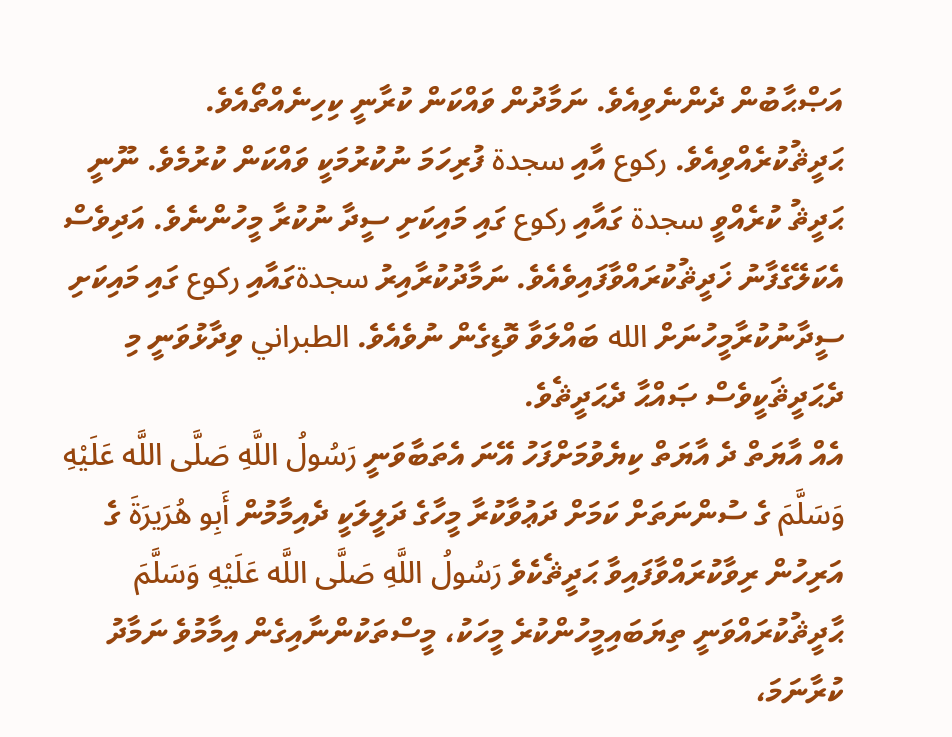އަޞްޙާބުން ދެންނެވިއެވެ. ނަމާދުން ވައްކަން ކުރާނީ ކިހިނެއްތޯއެވެ. ޙަދީޘުކުރެއްވިއެވެ. ركوع އާއި سجدة ފުރިހަމަ ނުކުރުމަކީ ވައްކަން ކުރުމެވެ. ނޫނީ ޙަދީޘު ކުރެއްވީ سجدة ގައާއި ركوع ގައި މައިކަށި ސީދާ ނުކުރާ މީހުންނެވެ. އަދިވެސް އެކަލޭގެފާނު ޚަދީޘުކުރައްވާފައިވެއެވެ. ނަމާދުކުރާއިރު سجدةގައާއި ركوع ގައި މައިކަށި ސީދާނުކުރާމީހުނަށް الله ބައްލަވާ ވޮޑިގެން ނުވެއެވެ. الطبراني ވިދާޅުވަނީ މި ދެޙަދީޘަކީވެސް ޞައްޙާ ދެޙަދީޘެވެ.
އެއް އާޔަތް ދެ އާޔަތް ކިޔެވުމަށްފަހު އޭނަ އެތަބާވަނީ رَسُولُ اللَّهِ صَلَّى اللَّه عَلَيْهِ وَسَلَّمَ ގެ ސުންނަތަށް ކަމަށް ދަޢުވާކުރާ މީހާގެ ދަލީލަކީ ދެއިމާމުން أَبِو هُرَيرَةَ ގެ އަރިހުން ރިވާކުރައްވާފައިވާ ޙަދީޘެކެވެ رَسُولُ اللَّهِ صَلَّى اللَّه عَلَيْهِ وَسَلَّمَ ޙާދީޘުކުރައްވަނީ ތިޔަބައިމީހުންކުރެ މީހަކު، މީސްތަކުންނާއިގެން އިމާމުވެ ނަމާދު ކުރާނަމަ،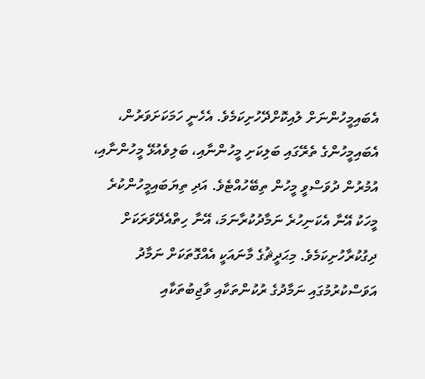އެބައިމީހުންނަށް ލުއިކޮށްދޭހުށިކަމެވެ. އެހެނީ ހަމަކަށަވަރުން، އެބައިމީހުންގެ ތެރޭގައި ބަލިކަށި މީހުންނާއި، ބަލިވެއުޅޭ މީހުންނާއި، އުމުރުން ދުވަސްވީ މީހުން ތިބޭހުއްޓެވެ. އަދި ތިޔަބައިމީހުންކުރެ މީހަކު އޭނާ އެކަނިހުރެ ނަމާދުކުރާނަމަ، އޭނާ ހިތްއެދޭވަރަކަށް ދިގުކުރާހުށިކަމެވެ. މިޙަދީޘުގެ މާނައަކީ އެއްގޮތަކަށް ނަމާދު އަވަސްކުރުމުގައި ނަމާދުގެ ރުކުންތަކާއި ވާޖިބުތަކާއި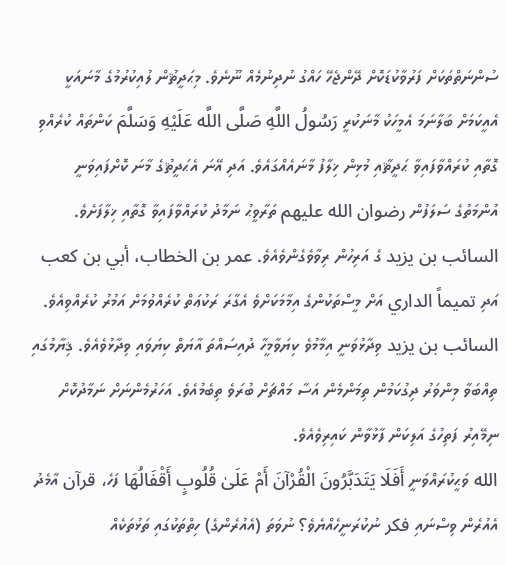ސުންނަތްތަކަށް ފަރުވާކުޑަކޮށް ދޭންޖެހޭ ހައްގު ނުދިނުމެއް ނޫނެވެ. މިޙަދީޘުން ލުއިކުރުމުގެ މާނައަކީ އެއީކަމަށް ބަލާނަމަ އެމީހަކު މާނަކުރީ رَسُولُ اللَّهِ صَلَّى اللَّه عَلَيْهِ وَسَلَّمَ ކަންތައް ކުރެއްވި ގޮތާއި ކުރައްވާފައިވާ ޙަދީޘާއި މުޅިން ޚިލާފު މާނައެއްގައެވެ. އަދި އޭނަ އެޙަދީޘުގެ މާނަ ކޮށްފައިވަނީ އުންމަތުގެ ސަލަފުން رضوان الله عليهم ތަރާވީޙު ނަމާދު ކުރައްވާފައިވާ ގޮތާއި ޚިލާފަށެވެ. السائب بن يزيد ގެ އަރިހުން ރިވާވެގެންވެއެވެ. عمر بن الخطاب، أبي بن كعب އަދި تميماً الداري އަށް މީސްތަކުންގެ އިމާމަކަށްވެ އެގާރަ ރަކުޢަތް ކުރެއްވުމަށް އަމުރު ކުރެއްވިއެވެ. السائب بن يزيد ވިދާޅުވަނީ އިމާމުވެ ކިޔަވާމީހާ ދުއިސައްތަ އާޔަތް ކިޔަވައި ވިދާޅުވެއެވެ. ޤިޔާމުގައި ތިއްބަވާ މިންވަރު ދިގުކަމުން ތިމަންމެން އަސާ މައްޗަށް ބުރަވެ ތިބެމުއެވެ. އަހަރުމެންނަށް ނަމާދުކޮށް ނިމޭއިރު ފަތިހުގެ އަލިކަން ފާޅުވާން ކައިރިވެއެވެ.
الله ވަޙީކުރައްވަނީ أَفَلَا يَتَدَبَّرُونَ الْقُرْآنَ أَمْ عَلَىٰ قُلُوبٍ أَقْفَالُهَا ފަހެ، قرآن އާމެދު އެއުރެން ވިސްނައި فكر ނުކުރަނީހެއްޔެވެ؟ ނުވަތަ (އެއުރެންގެ) ހިތްތަކުގައި ތަޅުތަކެއް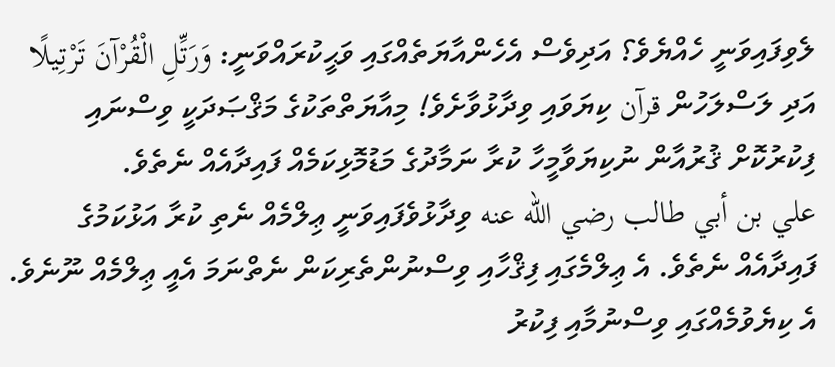ލެވިފައިވަނީ ހެއްޔެވެ؟ އަދިވެސް އެހެންއާޔަތެއްގައި ވަޙީކުރައްވަނީ: وَرَتِّلِ الْقُرْآنَ تَرْتِيلًا އަދި ލަސްލަހުން قرآن ކިޔަވައި ވިދާޅުވާށެވެ! މިއާޔަތްތަކުގެ މަޤްޞަދަކީ ވިސްނައި ފިކުރުކޮށް ޤުރުއާން ނުކިޔަވާމީހާ ކުރާ ނަމާދުގެ މަޑުމޮޅިކަމެއް ފައިދާއެއް ނެތެވެ.
علي بن أبي طالب رضي الله عنه ވިދާޅުވެފައިވަނީ ޢިލްމެއް ނެތި ކުރާ އަޅުކަމުގެ ފައިދާއެއް ނެތެވެ. އެ ޢިލްމެގައި ފިޤްހާއި ވިސްނުންތެރިކަން ނެތްނަމަ އެއީ ޢިލްމެއް ނޫނެވެ. އެ ކިޔެވުމެއްގައި ވިސްނުމާއި ފިކުރު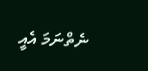ނެތްނަމަ އެއީ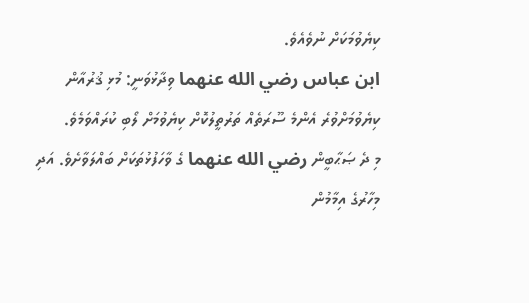ކިޔެވުމަކަށް ނުވެއެވެ.
ابن عباس رضي الله عنهما ވިދާޅުވަނީ: މުޅި ޤުރުއާން ކިޔެވުމަށްވުރެ އެންމެ ސޫރަތެއް ތަރުތީލުކޮށް ކިޔެވުމަށް ލޯބި ކުރައްވަމެވެ.
މި ދެ ޞަޙާބީން رضي الله عنهما ގެ ވާހަފުޅުތަކަށް ބައްލަވާށެވެ. އަދި މިހާރުގެ އިމާމުން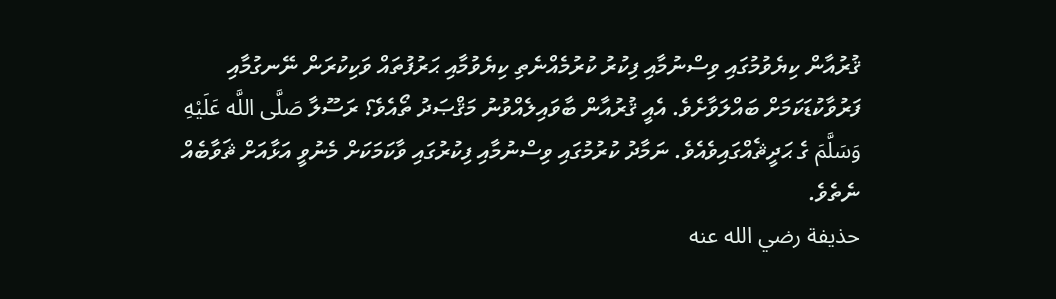ޤުރުއާން ކިޔެވުމުގައި ވިސްނުމާއި ފިކުރު ކުރުމެއްނެތި ކިޔެވުމާއި ޙަރުފުތައް ވަކިކުރަން ނޭނގުމާއި ފަރުވާކުޑަކަމަށް ބައްލަވާށެވެ. އެއީ ޤުރުއާން ބާވައިލެއްވުނު މަޤްޞަދު ތޯއެވެ؟ ރަސޫލާ صَلَّى اللَّه عَلَيْهِ وَسَلَّمَ ގެ ޙަދީޘެއްގައިވެއެވެ. ނަމާދު ކުރުމުގައި ވިސްނުމާއި ފިކުރުގައި ވާކަމަކަށް މެނުވީ އަޅާއަށް ޘަވާބެއް ނެތެވެ.
حذيفة رضي الله عنه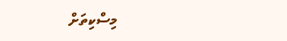މިސްކިތަށް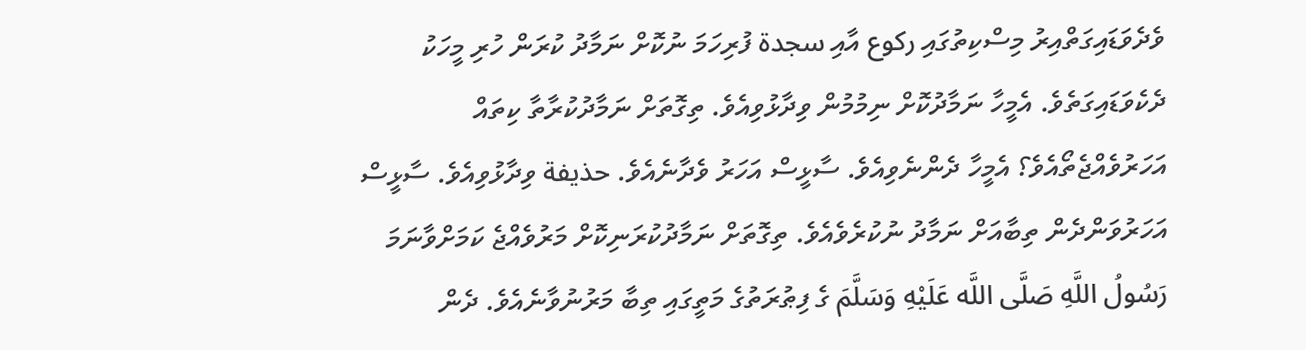ވެދެވަޑައިގަތްއިރު މިސްކިތުގައި ركوع އާއި سجدة ފުރިހަމަ ނުކޮށް ނަމާދު ކުރަން ހުރި މީހަކު ދެކެވަޑައިގަތެވެ. އެމީހާ ނަމާދުކޮށް ނިމުމުން ވިދާޅުވިއެވެ. ތިގޮތަށް ނަމާދުކުރާތާ ކިތައް އަހަރުވެއްޖެތޯއެވެ؟ އެމީހާ ދެންނެވިއެވެ. ސާޅީސް އަހަރު ވެދާނެއެވެ. حذيفة ވިދާޅުވިއެވެ. ސާޅީސް އަހަރުވަންދެން ތިބާއަށް ނަމާދު ނުކުރެވެއެވެ. ތިގޮތަށް ނަމާދުކުރަނިކޮށް މަރުވެއްޖެ ކަމަށްވާނަމަ رَسُولُ اللَّهِ صَلَّى اللَّه عَلَيْهِ وَسَلَّمَ ގެ ފިޠުރަތުގެ މަތީގައި ތިބާ މަރުނުވާނެއެވެ. ދެން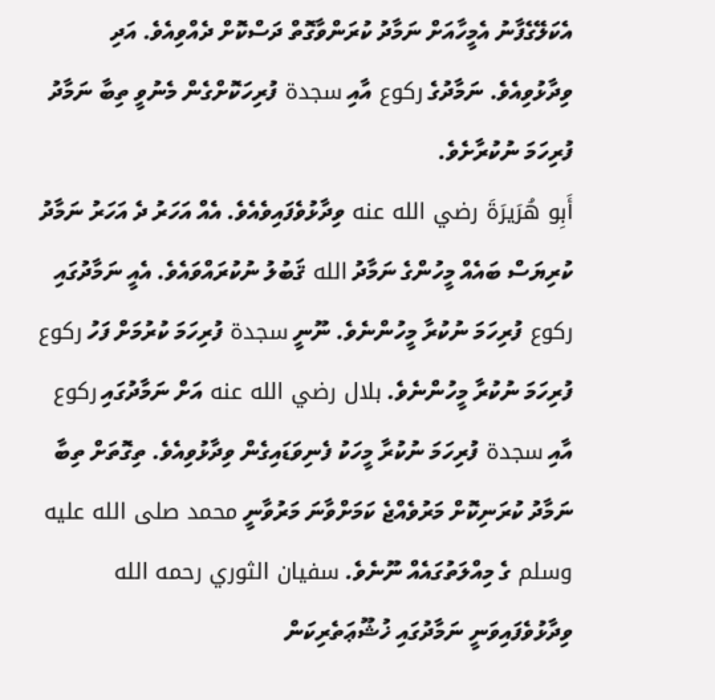އެކަލޭގެފާނު އެމީހާއަށް ނަމާދު ކުރަންވާގޮތް ދަސްކޮށް ދެއްވިއެވެ. އަދި ވިދާޅުވިއެވެ. ނަމާދުގެ ركوع އާއި سجدة ފުރިހަކޮށްގެން މެނުވީ ތިބާ ނަމާދު ފުރިހަމަ ނުކުރާށެވެ.
أَبِو هُرَيرَةَ رضي الله عنه ވިދާޅުވެފައިވެއެވެ. އެއް އަހަރު ދެ އަހަރު ނަމާދު ކުރިޔަސް ބައެއް މީހުންގެ ނަމާދު الله ޤަބުލު ނުކުރައްވައެވެ. އެއީ ނަމާދުގައި ركوع ފުރިހަމަ ނުކުރާ މީހުންނެވެ. ނޫނީ سجدة ފުރިހަމަ ކުރުމަށް ފަހު ركوع ފުރިހަމަ ނުކުރާ މީހުންނެވެ. بلال رضي الله عنه އަށް ނަމާދުގައި ركوع އާއި سجدة ފުރިހަމަ ނުކުރާ މީހަކު ފެނިވަޑައިގެން ވިދާޅުވިއެވެ. ތިގޮތަށް ތިބާ ނަމާދު ކުރަނިކޮށް މަރުވެއްޖެ ކަމަށްވާނަ މަރުވާނީ محمد صلى الله عليه وسلم ގެ މިއްލަތުގައެއް ނޫނެވެ. سفيان الثوري رحمه الله ވިދާޅުވެފައިވަނީ ނަމާދުގައި ޚުޝޫޢަތެރިކަން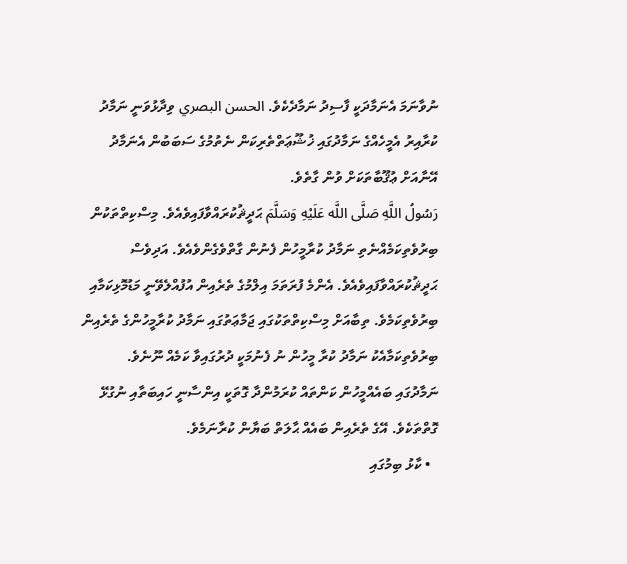ނުވާނަމަ އެނަމާދަކީ ފާސިދު ނަމާދެކެވެ. الحسن البصري ވިދާޅުވަނީ ނަމާދު ކުރާއިރު އެމީހެއްގެ ނަމާދުގައި ޚުޝޫޢަތްތެރިކަން ނެތުމުގެ ސަބަބުން އެނަމާދު އޭނާއަށް ޢުޤޫބާތަކަށް ވުން ގާތެވެ.
رَسُولُ اللَّهِ صَلَّى اللَّه عَلَيْهِ وَسَلَّمَ ޙަދީޘުކުރައްވާފައިވެއެވެ. މިސްކިތްތަކުން ބިރުވެތިކަމެއްނެތި ނަމާދު ކުރާމީހުން ފެނުން ގާތްވެގެންވެއެވެ. އަދިވެސް ޙަދީޘުކުރައްވާފައިވެއެވެ. އެންމެ ފުރަތަމަ އިލްމުގެ ތެރެއިން އުފުއްލެވޭނީ މަޑުމޮޅިކަމާއި ބިރުވެތިކަމެވެ. ތިބާއަށް މިސްކިތްތަކުގައި ޖަމާޢަތުގައި ނަމާދު ކުރާމީހުންގެ ތެރެއިން ބިރުވެތިކަމާއެކު ނަމާދު ކުރާ މީހުން ނު ފެނުމަކީ ދުރުގައިވާ ކަމެއް ނޫނެވެ.
ނަމާދުގައި ބައެއްމީހުން ކަންތައް ކުރަމުންދާ ގޮތަކީ އިންސާނީ ހައިބަތާއި ނުގުޅޭ ގޮތްތަކެވެ. އޭގެ ތެރެއިން ބައެއް ޙާލަތް ބަޔާން ކުރާނަމެވެ.
  • ކާޅު ބިމުގައި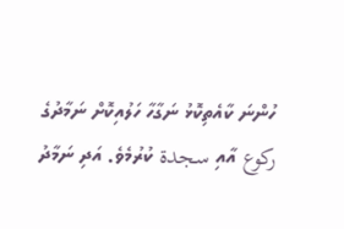ހުންނަ ކާއެތިކޮޅު ނަގާހާ ހަލުއިކޮށް ނަމާދުގެ ركوع އާއި سجدة ކުރުމެވެ. އަދި ނަމާދު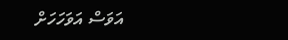އަވަސް އަވަހަހަށް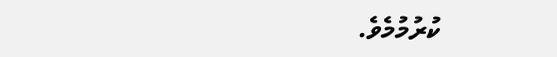ކުރުމުމެވެ.